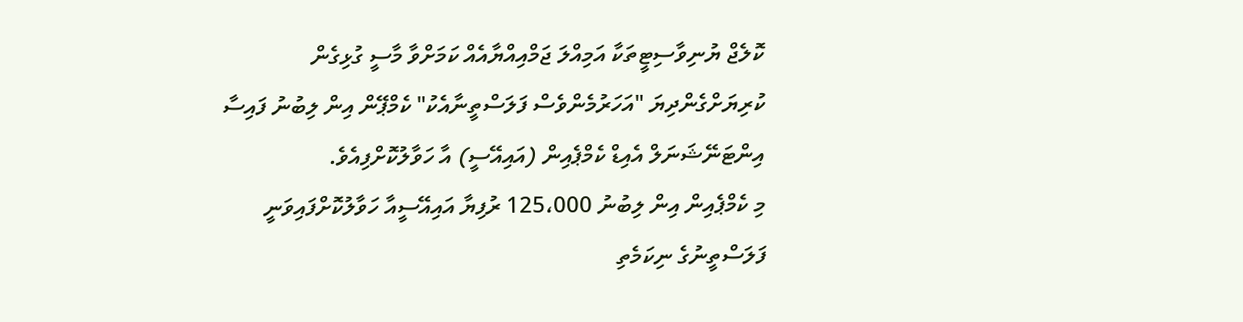ކޮލެޖް ޔުނިވާސިޓީތަކާ އަމިއްލަ ޖަމްއިއްޔާއެއް ކަމަށްވާ މާސީ ގުޅިގެން ކުރިޔަށްގެންދިޔަ "އަހަރުމެންވެސް ފަލަސްތީނާއެކު" ކެމްޕޭން އިން ލިބުނު ފައިސާ އިންޓަނޭޝަނަލް އެއިޑް ކެމްޕެއިން (އައިއޭސީ) އާ ހަވާލުކޮށްފިއެވެ.
މި ކެމްޕެއިން އިން ލިބުނު 125،000 ރުފިޔާ އައިއޭސީއާ ހަވާލުކޮށްފައިވަނީ ފަލަސްތީނުގެ ނިކަމެތި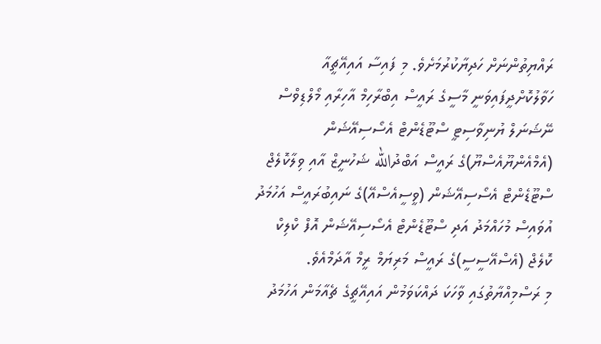ރައްޔިތުންނަށް ހަދިޔާކުރުމަށެވެ. މި ފައިސާ އައިއޭޗީއާ ހަވާލުކޮށްދީފައިވަނީ މާސީގެ ރައީސް އިބްރާހިމް އާހިރާއި މޯލްޑިވްސް ނޭޝަނަލް ޔުނިވާސިޓީ ސްޓޫޑެންޓް އެސޯސިއޭޝަން (އެމްއެންޔޫއެސްޔޫ)ގެ ރައީސް އަބްދުالله ޝަހުނީޒް އާއި ވިލާކޮލެޖް ސްޓޫޑެންޓް އެސޯސިއޭޝަން (ވީސީއެސްއޭ)ގެ ނައިބުރައީސް އަހުމަދު އުވައިސް މުހައްމަދު އަދި ސްޓޫޑެންޓް އެސޯސިއޭޝަން އޮފް ކްލިކް ކޮލެޖް (އެސްއޭސީސީ)ގެ ރައީސް މަރިޔަމް ރީމް އާދަމްއެވެ.
މި ރަސްމިއްޔާތުގައި ވާހަކަ ދައްކަވަމުން އައިއޭޗީގެ ޗެއާމަން އަހުމަދު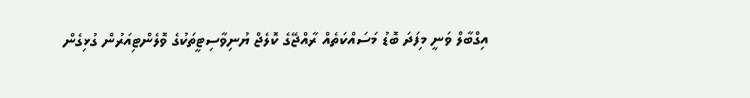އިގްބާލް ވަނީ މިފަދަ ބޮޑު މަސައްކަތެއް ރާއްޖޭގެ ކޮލެޖް ޔުނިވާސިޓީތަކުގެ ވޮލެންޓިއަރުން ގުޅިގެން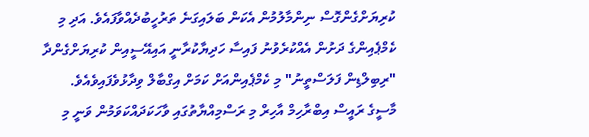ކުރިޔަށްގެންގޮސް ނިންމާލުމުން އެކަން ބަލައިގަނެ ތަރުހީބުދެއްވާފައެވެ. އަދި މި ކެމްޕެއިންގެ ދަށުން އެއްކުރެވުނު ފައިސާ ހަދިޔާކުރާނީ އައިއޭސީއިން ކުރިޔަށްގެންދާ "ރިބިލްޑިން ފަލަސްތީނު" މި ކެމްޕެއިންއަށް ކަމަށް އިގްބާލް ވިދާޅުވެފައިވެއެވެ.
މާސީގެ ރައީސް އިބްރާހިމް އާހިރް މި ރަސްމިއްޔާތުގައި ވާހަކަދައްކަވަމުން ވަނީ މި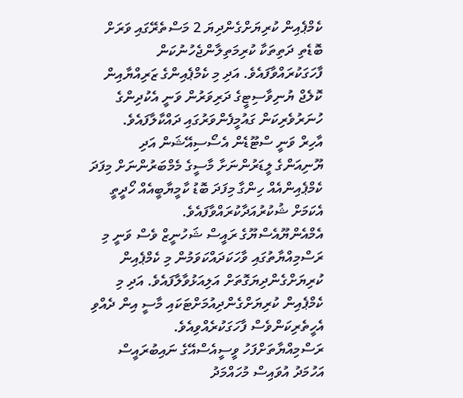ކެމްޕެއިން ކުރިޔަށްގެންދިޔަ 2 މަސްތެރޭގައި ވަރަށް ބޮޑެތި ދަތިތަކާ ކުރިމަތިލާންޖެހުނުކަން ފާހަގަކުރައްވާފައެވެ. އަދި މި ކެމްޕެއިންގެ ޒަރިއްޔާއިން ކޮލެޖް ޔުނިވާސިޓީގެ ދަރިވަރުން ވަނީ އެކުދިންގެ ހުނަރުވެރިކަން ގައުމީފެންވަރުގައި ދައްކާލާފައެވެ.
އާހިރް ވަނީ ސްޓޫޑެން އެސޯސިއޭޝަން އަދި ޔޫނިއަންގެ ލީޑަރުންނަށާ މާސީގެ މެމްބަރުންނަށް މިފަދަ ކެމްޕެއިންއެއް ހިންގާ މިފަދަ ބޮޑު ކާމީޔާބީއެއް ހޯދީތީ އެކަމަށް ޝުކުރުއަދާކުރައްވާފައެވެ.
އެމްއެންޔޫއެސްޔޫގެ ރައީސް ޝަހުނީޒް ވެސް ވަނީ މި ރަސްމިއްޔާތުގައި ވާހަކަދައްކަވަމުން މި ކެމްޕެއިން ކުރިޔަށްގެންދިޔަގޮތަށް އަލިއަޅުވާލާފައެވެ. އަދި މި ކެމްޕެއިން ކުރިޔަށްގެންދިއުމަށްޓަކައި މާސީ އިން ދެއްވި އެހީތެރިކަންވެސް ފާހަގަކުރެއްވިއެވެ.
ރަސްމިއްޔާތަށްފަހު ވީސީއެސްއޭގެ ނައިބުރައީސް އަހުމަދު އުވައިސް މުހައްމަދު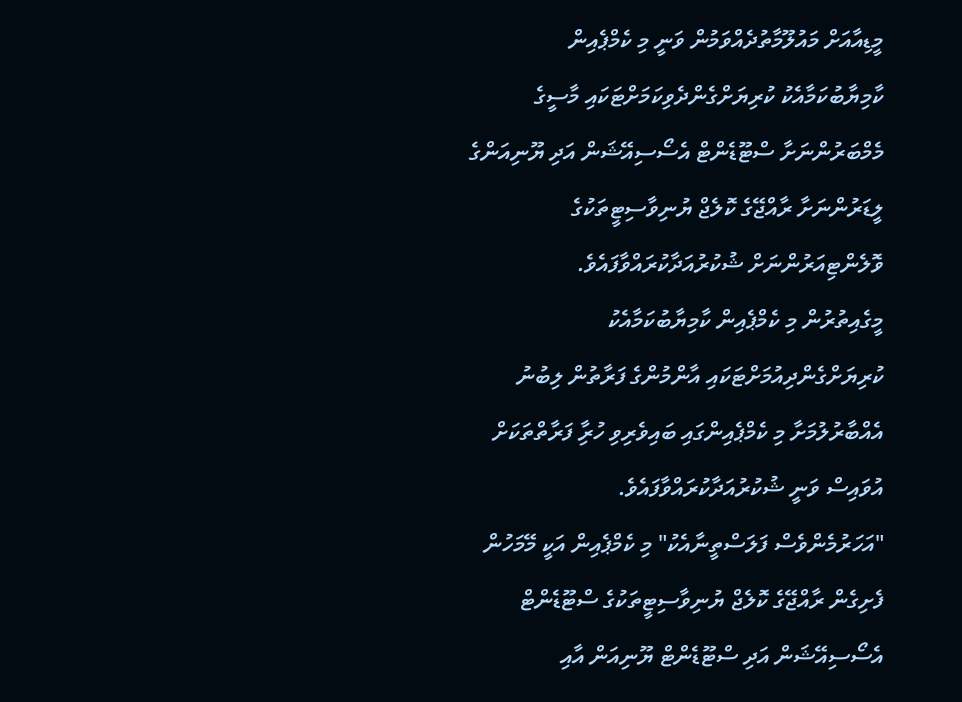މީޑިއާއަށް މައުލޫމާތުދެއްވަމުން ވަނީ މި ކެމްޕެއިން ކާމިޔާބުކަމާއެކު ކުރިޔަށްގެންދެވިކަމަށްޓަކައި މާސީގެ މެމްބަރުންނަށާ ސްޓޫޑެންޓް އެސޯސިއޭޝަން އަދި ޔޫނިއަންގެ ލީޑަރުންނަށާ ރާއްޖޭގެ ކޮލެޖް ޔުނިވާސިޓީތަކުގެ ވޮލެންޓިއަރުންނަށް ޝުކުރުއަދާކުރައްވާފައެވެ.
މީގެއިތުރުން މި ކެމްޕެއިން ކާމިޔާބުކަމާއެކު ކުރިޔަށްގެންދިއުމަށްޓަކައި އާންމުންގެ ފަރާތުން ލިބުނު އެއްބާރުލުމަށާ މި ކެމްޕެއިންގައި ބައިވެރިވި ހުރިާ ފަރާތްތަކަށް އުވައިސް ވަނީ ޝުކުރުއަދާކުރައްވާފައެވެ.
"އަހަރުމެންވެސް ފަލަސްތީނާއެކު" މި ކެމްޕެއިން އަކީ މޭމަހުން ފެށިގެން ރާއްޖޭގެ ކޮލެޖް ޔުނިވާސިޓީތަކުގެ ސްޓޫޑެންޓް އެސޯސިއޭޝަން އަދި ސްޓޫޑެންޓް ޔޫނިއަން އާއި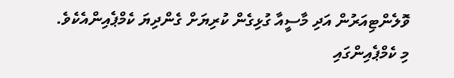ވޮލެންޓިއަރުން އަދި މާސީއާ ގުޅިގެން ކުރިޔަށް ގެންދިޔަ ކެމްޕެއިންއެކެވެ. މި ކެމްޕެއިންގައި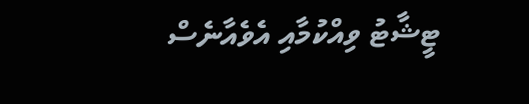ޓީޝާޓު ވިއްކުމާއި އެވެއާނެސް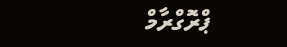ޕްރޮގްރާމް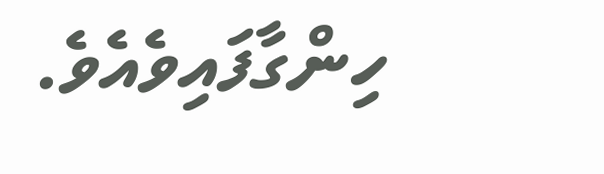ހިންގާފައިވެއެވެ.